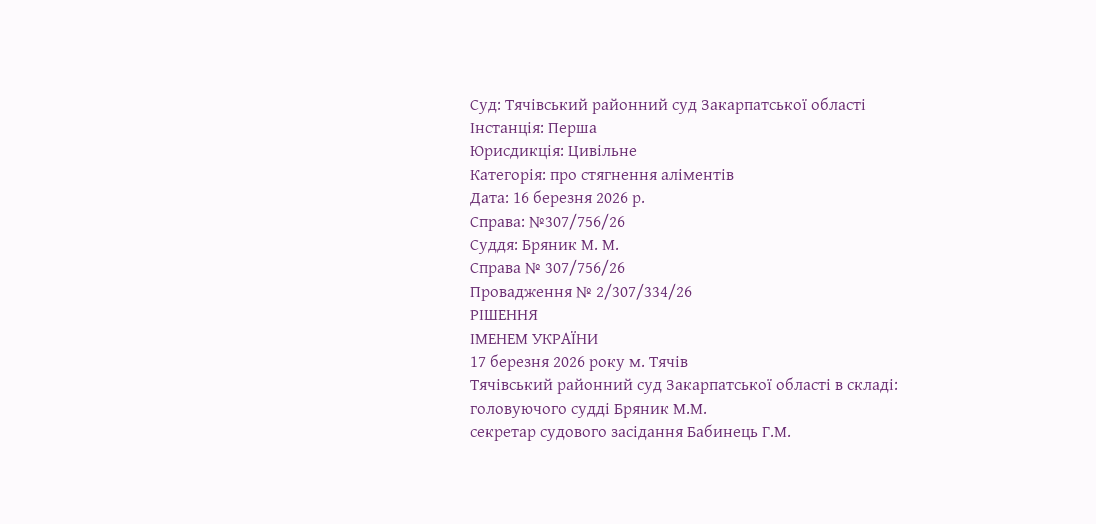Суд: Тячівський районний суд Закарпатської області
Інстанція: Перша
Юрисдикція: Цивільне
Категорія: про стягнення аліментів
Дата: 16 березня 2026 р.
Справа: №307/756/26
Суддя: Бряник М. М.
Справа № 307/756/26
Провадження № 2/307/334/26
РІШЕННЯ
ІМЕНЕМ УКРАЇНИ
17 березня 2026 року м. Тячів
Тячівський районний суд Закарпатської області в складі:
головуючого судді Бряник М.М.
секретар судового засідання Бабинець Г.М.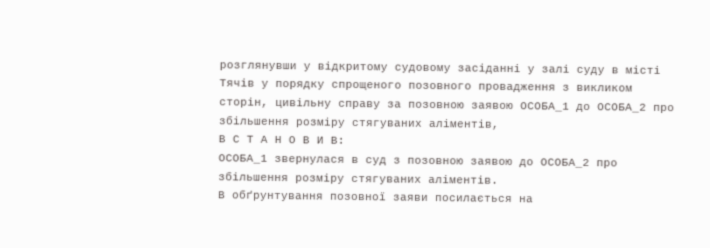розглянувши у відкритому судовому засіданні у залі суду в місті Тячів у порядку спрощеного позовного провадження з викликом сторін, цивільну справу за позовною заявою ОСОБА_1 до ОСОБА_2 про збільшення розміру стягуваних аліментів,
В С Т А Н О В И В:
ОСОБА_1 звернулася в суд з позовною заявою до ОСОБА_2 про збільшення розміру стягуваних аліментів.
В обґрунтування позовної заяви посилається на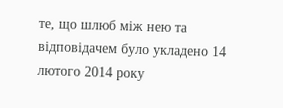те, що шлюб між нею та відповідачем було укладено 14 лютого 2014 року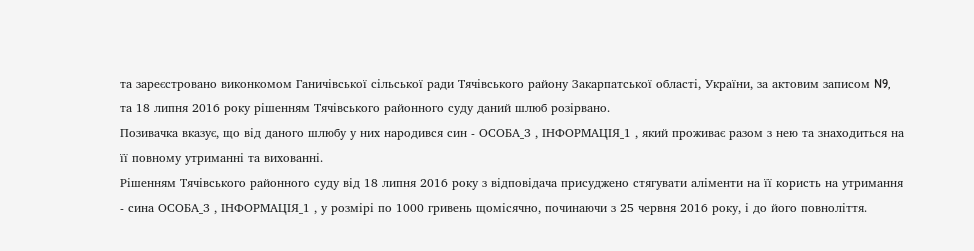та зареєстровано виконкомом Ганичівської сільської ради Тячівського району Закарпатської області, України, за актовим записом N9, та 18 липня 2016 року рішенням Тячівського районного суду даний шлюб розірвано.
Позивачка вказує, що від даного шлюбу у них народився син - ОСОБА_3 , ІНФОРМАЦІЯ_1 , який проживає разом з нею та знаходиться на її повному утриманні та вихованні.
Рішенням Тячівського районного суду від 18 липня 2016 року з відповідача присуджено стягувати аліменти на її користь на утримання - сина ОСОБА_3 , ІНФОРМАЦІЯ_1 , у розмірі по 1000 гривень щомісячно, починаючи з 25 червня 2016 року, і до його повноліття.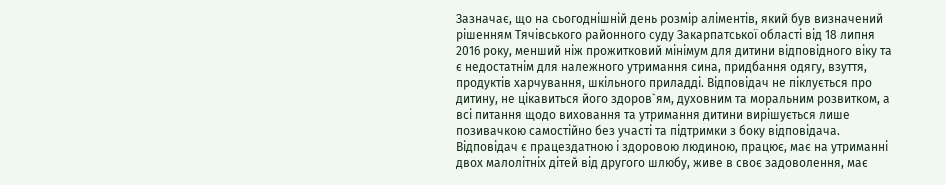Зазначає, що на сьогоднішній день розмір аліментів, який був визначений рішенням Тячівського районного суду Закарпатської області від 18 липня 2016 року, менший ніж прожитковий мінімум для дитини відповідного віку та є недостатнім для належного утримання сина, придбання одягу, взуття, продуктів харчування, шкільного приладді. Відповідач не піклується про дитину, не цікавиться його здоров`ям, духовним та моральним розвитком, а всі питання щодо виховання та утримання дитини вирішується лише позивачкою самостійно без участі та підтримки з боку відповідача. Відповідач є працездатною і здоровою людиною, працює, має на утриманні двох малолітніх дітей від другого шлюбу, живе в своє задоволення, має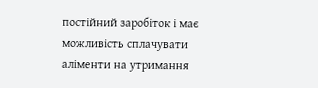постійний заробіток і має можливість сплачувати аліменти на утримання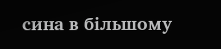сина в більшому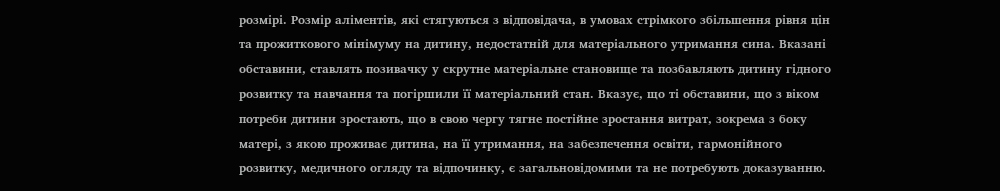розмірі. Розмір аліментів, які стягуються з відповідача, в умовах стрімкого збільшення рівня цін та прожиткового мінімуму на дитину, недостатній для матеріального утримання сина. Вказані обставини, ставлять позивачку у скрутне матеріальне становище та позбавляють дитину гідного розвитку та навчання та погіршили її матеріальний стан. Вказує, що ті обставини, що з віком потреби дитини зростають, що в свою чергу тягне постійне зростання витрат, зокрема з боку матері, з якою проживає дитина, на її утримання, на забезпечення освіти, гармонійного розвитку, медичного огляду та відпочинку, є загальновідомими та не потребують доказуванню.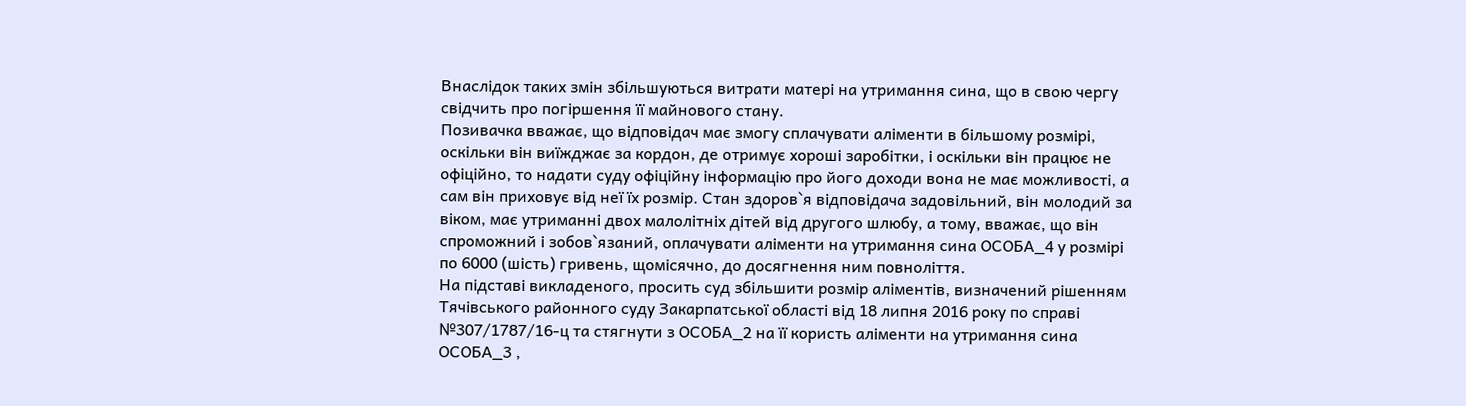Внаслідок таких змін збільшуються витрати матері на утримання сина, що в свою чергу свідчить про погіршення її майнового стану.
Позивачка вважає, що відповідач має змогу сплачувати аліменти в більшому розмірі, оскільки він виїжджає за кордон, де отримує хороші заробітки, і оскільки він працює не офіційно, то надати суду офіційну інформацію про його доходи вона не має можливості, а сам він приховує від неї їх розмір. Стан здоров`я відповідача задовільний, він молодий за віком, має утриманні двох малолітніх дітей від другого шлюбу, а тому, вважає, що він спроможний і зобов`язаний, оплачувати аліменти на утримання сина ОСОБА_4 у розмірі по 6000 (шість) гривень, щомісячно, до досягнення ним повноліття.
На підставі викладеного, просить суд збільшити розмір аліментів, визначений рішенням Тячівського районного суду Закарпатської області від 18 липня 2016 року по справі №307/1787/16-ц та стягнути з ОСОБА_2 на її користь аліменти на утримання сина ОСОБА_3 ,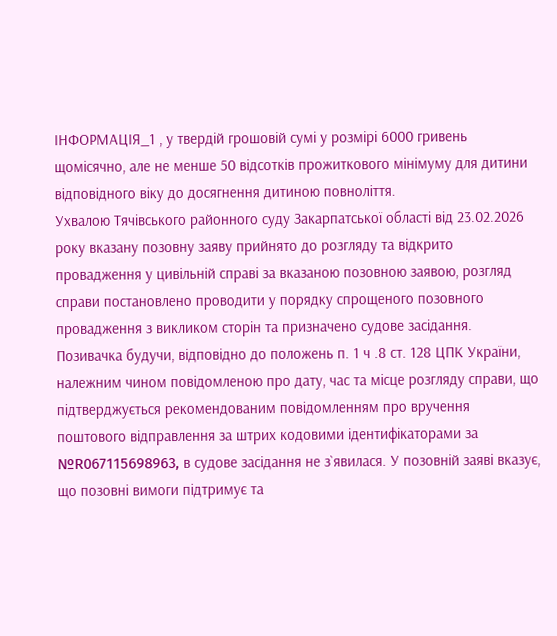ІНФОРМАЦІЯ_1 , у твердій грошовій сумі у розмірі 6000 гривень щомісячно, але не менше 50 відсотків прожиткового мінімуму для дитини відповідного віку до досягнення дитиною повноліття.
Ухвалою Тячівського районного суду Закарпатської області від 23.02.2026 року вказану позовну заяву прийнято до розгляду та відкрито провадження у цивільній справі за вказаною позовною заявою, розгляд справи постановлено проводити у порядку спрощеного позовного провадження з викликом сторін та призначено судове засідання.
Позивачка будучи, відповідно до положень п. 1 ч .8 ст. 128 ЦПК України, належним чином повідомленою про дату, час та місце розгляду справи, що підтверджується рекомендованим повідомленням про вручення поштового відправлення за штрих кодовими ідентифікаторами за №R067115698963, в судове засідання не з`явилася. У позовній заяві вказує, що позовні вимоги підтримує та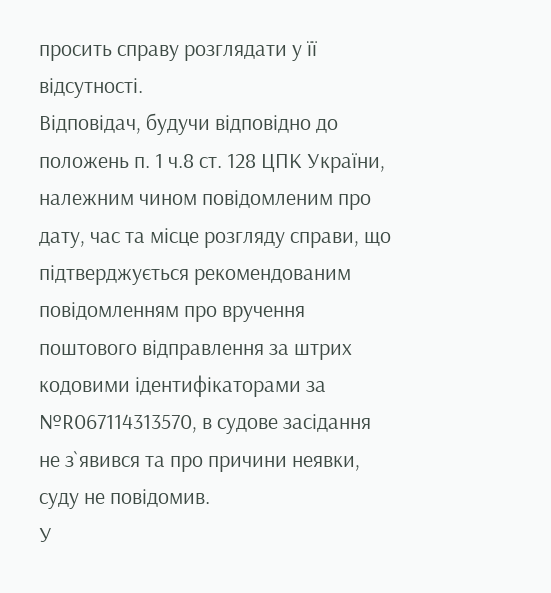просить справу розглядати у її відсутності.
Відповідач, будучи відповідно до положень п. 1 ч.8 ст. 128 ЦПК України, належним чином повідомленим про дату, час та місце розгляду справи, що підтверджується рекомендованим повідомленням про вручення поштового відправлення за штрих кодовими ідентифікаторами за №R067114313570, в судове засідання не з`явився та про причини неявки, суду не повідомив.
У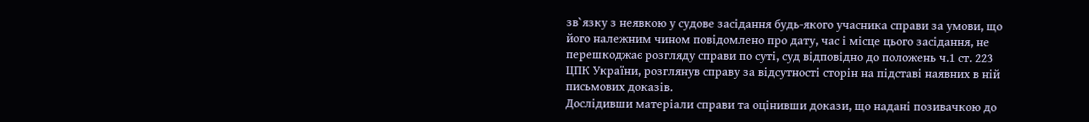зв`язку з неявкою у судове засідання будь-якого учасника справи за умови, що його належним чином повідомлено про дату, час і місце цього засідання, не перешкоджає розгляду справи по суті, суд відповідно до положень ч.1 ст. 223 ЦПК України, розглянув справу за відсутності сторін на підставі наявних в ній письмових доказів.
Дослідивши матеріали справи та оцінивши докази, що надані позивачкою до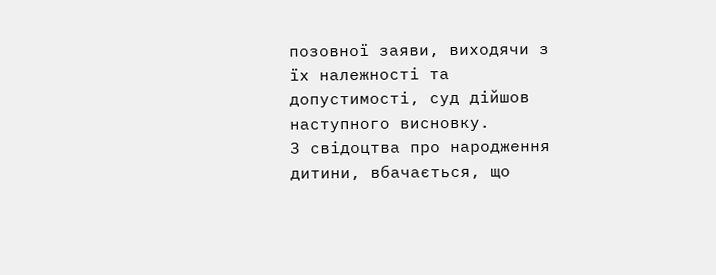позовної заяви, виходячи з їх належності та допустимості, суд дійшов наступного висновку.
З свідоцтва про народження дитини, вбачається, що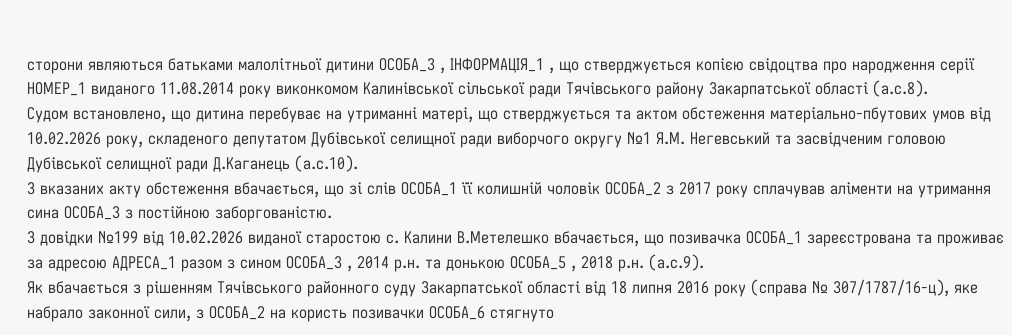сторони являються батьками малолітньої дитини ОСОБА_3 , ІНФОРМАЦІЯ_1 , що стверджується копією свідоцтва про народження серії НОМЕР_1 виданого 11.08.2014 року виконкомом Калинівської сільської ради Тячівського району Закарпатської області (а.с.8).
Судом встановлено, що дитина перебуває на утриманні матері, що стверджується та актом обстеження матеріально-пбутових умов від 10.02.2026 року, складеного депутатом Дубівської селищної ради виборчого округу №1 Я.М. Негевський та засвідченим головою Дубівської селищної ради Д.Каганець (а.с.10).
З вказаних акту обстеження вбачається, що зі слів ОСОБА_1 її колишній чоловік ОСОБА_2 з 2017 року сплачував аліменти на утримання сина ОСОБА_3 з постійною заборгованістю.
З довідки №199 від 10.02.2026 виданої старостою с. Калини В.Метелешко вбачається, що позивачка ОСОБА_1 зареєстрована та проживає за адресою АДРЕСА_1 разом з сином ОСОБА_3 , 2014 р.н. та донькою ОСОБА_5 , 2018 р.н. (а.с.9).
Як вбачається з рішенням Тячівського районного суду Закарпатської області від 18 липня 2016 року (справа № 307/1787/16-ц), яке набрало законної сили, з ОСОБА_2 на користь позивачки ОСОБА_6 стягнуто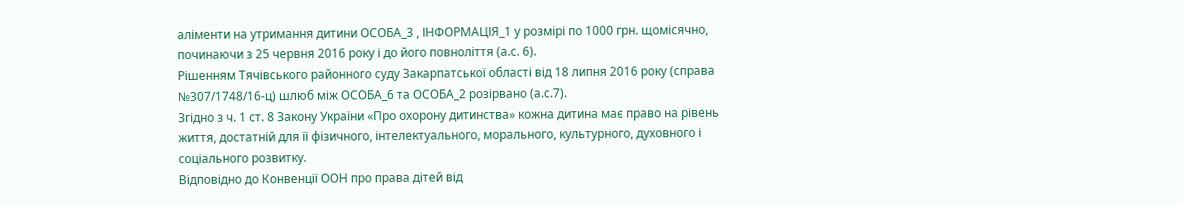аліменти на утримання дитини ОСОБА_3 , ІНФОРМАЦІЯ_1 у розмірі по 1000 грн. щомісячно, починаючи з 25 червня 2016 року і до його повноліття (а.с. 6).
Рішенням Тячівського районного суду Закарпатської області від 18 липня 2016 року (справа №307/1748/16-ц) шлюб між ОСОБА_6 та ОСОБА_2 розірвано (а.с.7).
Згідно з ч. 1 ст. 8 Закону України «Про охорону дитинства» кожна дитина має право на рівень життя, достатній для її фізичного, інтелектуального, морального, культурного, духовного і соціального розвитку.
Відповідно до Конвенції ООН про права дітей від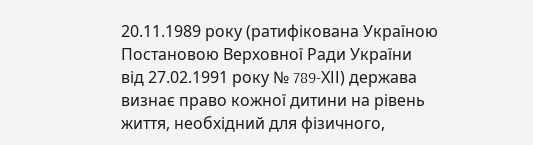20.11.1989 року (ратифікована Україною Постановою Верховної Ради України від 27.02.1991 року № 789-XІІ) держава визнає право кожної дитини на рівень життя, необхідний для фізичного,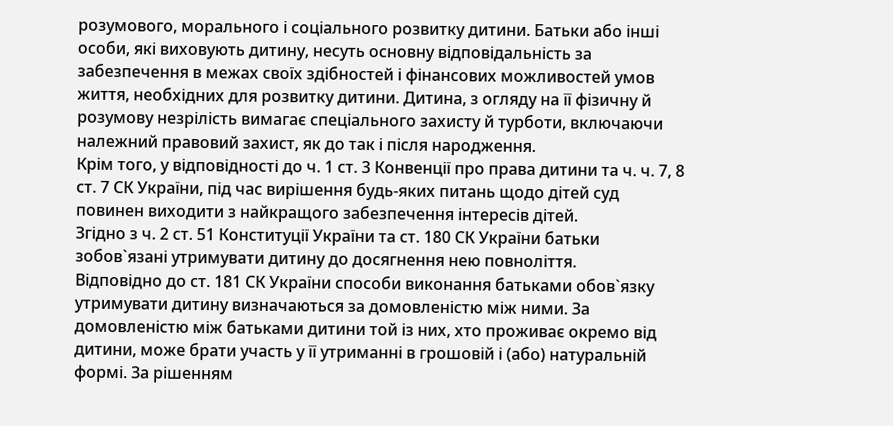розумового, морального і соціального розвитку дитини. Батьки або інші особи, які виховують дитину, несуть основну відповідальність за забезпечення в межах своїх здібностей і фінансових можливостей умов життя, необхідних для розвитку дитини. Дитина, з огляду на її фізичну й розумову незрілість вимагає спеціального захисту й турботи, включаючи належний правовий захист, як до так і після народження.
Крім того, у відповідності до ч. 1 ст. 3 Конвенції про права дитини та ч. ч. 7, 8 ст. 7 СК України, під час вирішення будь-яких питань щодо дітей суд повинен виходити з найкращого забезпечення інтересів дітей.
Згідно з ч. 2 ст. 51 Конституції України та ст. 180 СК України батьки зобов`язані утримувати дитину до досягнення нею повноліття.
Відповідно до ст. 181 СК України способи виконання батьками обов`язку утримувати дитину визначаються за домовленістю між ними. За домовленістю між батьками дитини той із них, хто проживає окремо від дитини, може брати участь у її утриманні в грошовій і (або) натуральній формі. За рішенням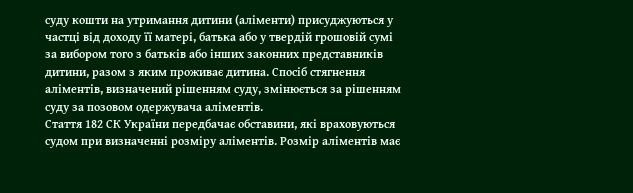суду кошти на утримання дитини (аліменти) присуджуються у частці від доходу її матері, батька або у твердій грошовій сумі за вибором того з батьків або інших законних представників дитини, разом з яким проживає дитина. Спосіб стягнення аліментів, визначений рішенням суду, змінюється за рішенням суду за позовом одержувача аліментів.
Стаття 182 СК України передбачає обставини, які враховуються судом при визначенні розміру аліментів. Розмір аліментів має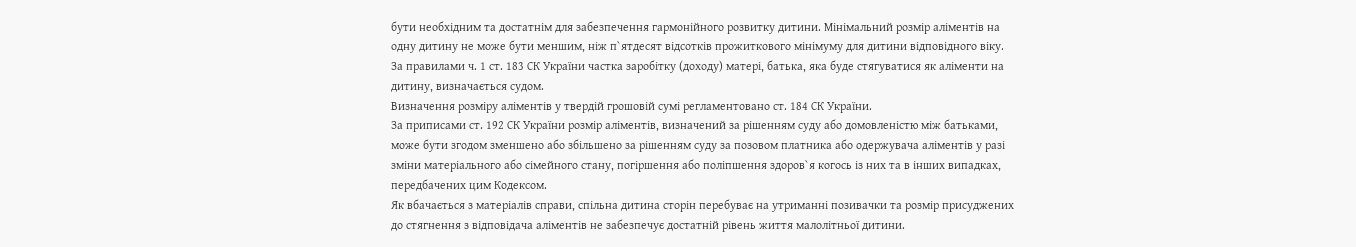бути необхідним та достатнім для забезпечення гармонійного розвитку дитини. Мінімальний розмір аліментів на одну дитину не може бути меншим, ніж п`ятдесят відсотків прожиткового мінімуму для дитини відповідного віку.
За правилами ч. 1 ст. 183 СК України частка заробітку (доходу) матері, батька, яка буде стягуватися як аліменти на дитину, визначається судом.
Визначення розміру аліментів у твердій грошовій сумі регламентовано ст. 184 СК України.
За приписами ст. 192 СК України розмір аліментів, визначений за рішенням суду або домовленістю між батьками, може бути згодом зменшено або збільшено за рішенням суду за позовом платника або одержувача аліментів у разі зміни матеріального або сімейного стану, погіршення або поліпшення здоров`я когось із них та в інших випадках, передбачених цим Кодексом.
Як вбачається з матеріалів справи, спільна дитина сторін перебуває на утриманні позивачки та розмір присуджених до стягнення з відповідача аліментів не забезпечує достатній рівень життя малолітньої дитини.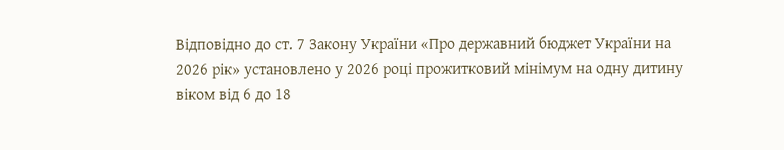Відповідно до ст. 7 Закону України «Про державний бюджет України на 2026 рік» установлено у 2026 році прожитковий мінімум на одну дитину віком від 6 до 18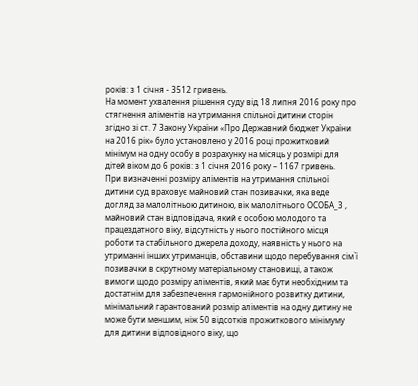років: з 1 січня - 3512 гривень.
На момент ухвалення рішення суду від 18 липня 2016 року про стягнення аліментів на утримання спільної дитини сторін згідно зі ст. 7 Закону України «Про Державний бюджет України на 2016 рік» було установлено у 2016 році прожитковий мінімум на одну особу в розрахунку на місяць у розмірі для дітей віком до 6 років: з 1 січня 2016 року – 1167 гривень.
При визначенні розміру аліментів на утримання спільної дитини суд враховує майновий стан позивачки, яка веде догляд за малолітньою дитиною, вік малолітнього ОСОБА_3 , майновий стан відповідача, який є особою молодого та працездатного віку, відсутність у нього постійного місця роботи та стабільного джерела доходу, наявність у нього на утриманні інших утриманців, обставини щодо перебування сім`ї позивачки в скрутному матеріальному становищі, а також вимоги щодо розміру аліментів, який має бути необхідним та достатнім для забезпечення гармонійного розвитку дитини, мінімальний гарантований розмір аліментів на одну дитину не може бути меншим, ніж 50 відсотків прожиткового мінімуму для дитини відповідного віку, що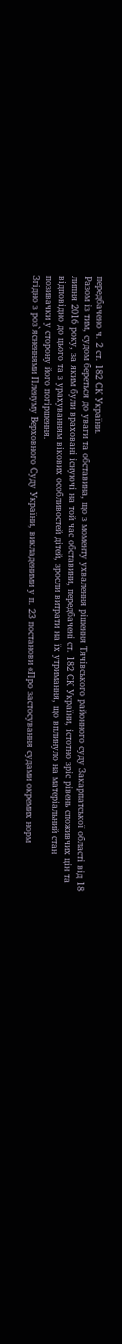передбачено ч. 2 ст. 182 СК України.
Разом із тим, судом береться до уваги та обставина, що з моменту ухвалення рішення Тячівського районного суду Закарпатської області від 18 липня 2016 року, за яким були враховані існуючі на той час обставини, передбачені ст. 182 СК України, істотно зріс рівень споживчих цін та відповідно до цього та з урахуванням вікових особливостей дітей, зросли витрати на їх утримання, що вплинуло на матеріальний стан позивачки у сторону його погіршення.
Згідно з роз`ясненнями Пленуму Верховного Суду України, викладеними у п. 23 постанови «Про застосування судами окремих норм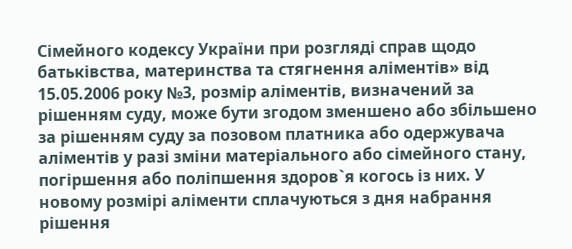Сімейного кодексу України при розгляді справ щодо батьківства, материнства та стягнення аліментів» від 15.05.2006 року №3, розмір аліментів, визначений за рішенням суду, може бути згодом зменшено або збільшено за рішенням суду за позовом платника або одержувача аліментів у разі зміни матеріального або сімейного стану, погіршення або поліпшення здоров`я когось із них. У новому розмірі аліменти сплачуються з дня набрання рішення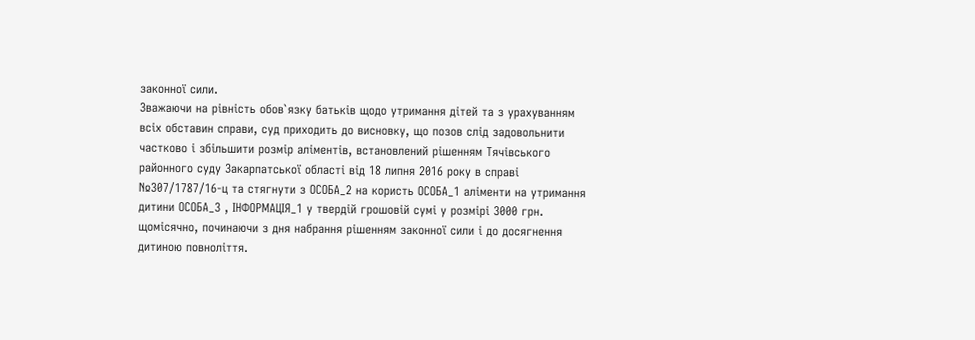законної сили.
Зважаючи на рівність обов`язку батьків щодо утримання дітей та з урахуванням всіх обставин справи, суд приходить до висновку, що позов слід задовольнити частково і збільшити розмір аліментів, встановлений рішенням Тячівського районного суду Закарпатської області від 18 липня 2016 року в справі №307/1787/16-ц та стягнути з ОСОБА_2 на користь ОСОБА_1 аліменти на утримання дитини ОСОБА_3 , ІНФОРМАЦІЯ_1 у твердій грошовій сумі у розмірі 3000 грн. щомісячно, починаючи з дня набрання рішенням законної сили і до досягнення дитиною повноліття.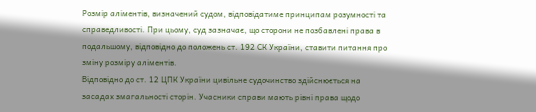Розмір аліментів, визначений судом, відповідатиме принципам розумності та справедливості. При цьому, суд зазначає, що сторони не позбавлені права в подальшому, відповідно до положень ст. 192 СК України, ставити питання про зміну розміру аліментів.
Відповідно до ст. 12 ЦПК України цивільне судочинство здійснюється на засадах змагальності сторін. Учасники справи мають рівні права щодо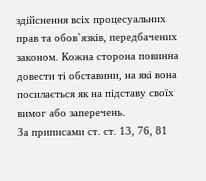здійснення всіх процесуальних прав та обов`язків, передбачених законом. Кожна сторона повинна довести ті обставини, на які вона посилається як на підставу своїх вимог або заперечень.
За приписами ст. ст. 13, 76, 81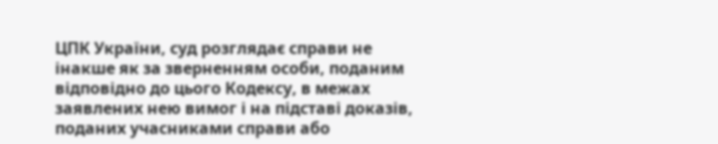ЦПК України, суд розглядає справи не інакше як за зверненням особи, поданим відповідно до цього Кодексу, в межах заявлених нею вимог і на підставі доказів, поданих учасниками справи або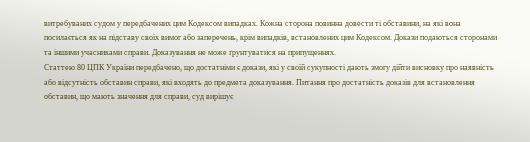витребуваних судом у передбачених цим Кодексом випадках. Кожна сторона повинна довести ті обставини, на які вона посилається як на підставу своїх вимог або заперечень, крім випадків, встановлених цим Кодексом. Докази подаються сторонами та іншими учасниками справи. Доказування не може ґрунтуватися на припущеннях.
Статтею 80 ЦПК України передбачено, що достатніми є докази, які у своїй сукупності дають змогу дійти висновку про наявність або відсутність обставин справи, які входять до предмета доказування. Питання про достатність доказів для встановлення обставин, що мають значення для справи, суд вирішує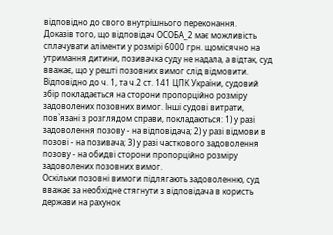відповідно до свого внутрішнього переконання.
Доказів того, що відповідач ОСОБА_2 має можливість сплачувати аліменти у розмірі 6000 грн. щомісячно на утримання дитини, позивачка суду не надала, а відтак, суд вважає, що у решті позовних вимог слід відмовити.
Відповідно до ч. 1, та ч.2 ст. 141 ЦПК України, судовий збір покладається на сторони пропорційно розміру задоволених позовних вимог. Інші судові витрати, пов`язані з розглядом справи, покладаються: 1) у разі задоволення позову - на відповідача; 2) у разі відмови в позові - на позивача; 3) у разі часткового задоволення позову - на обидві сторони пропорційно розміру задоволених позовних вимог.
Оскільки позовні вимоги підлягають задоволенню, суд вважає за необхідне стягнути з відповідача в користь держави на рахунок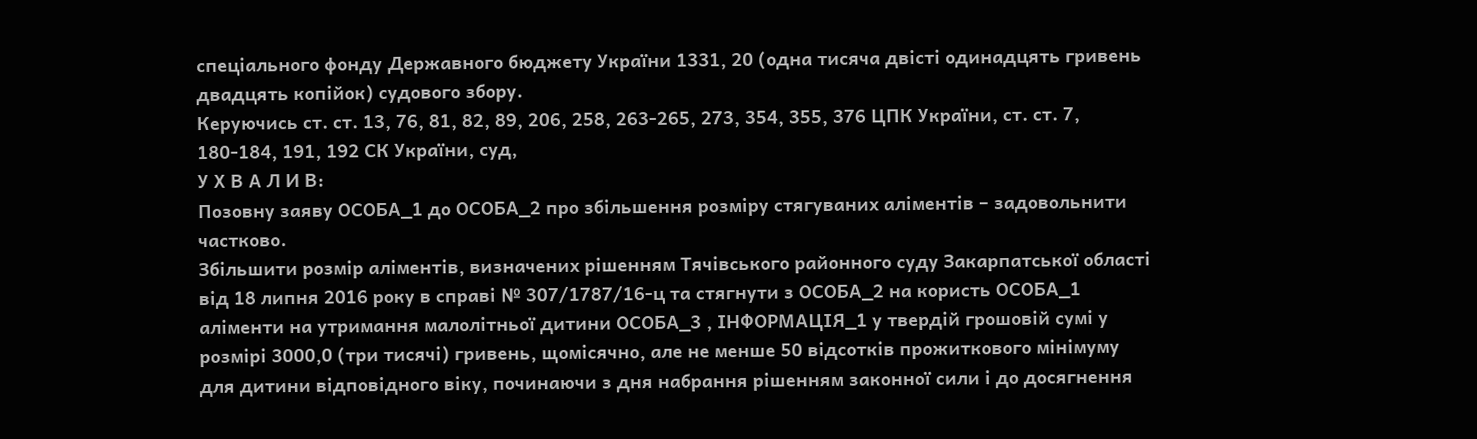спеціального фонду Державного бюджету України 1331, 20 (одна тисяча двісті одинадцять гривень двадцять копійок) судового збору.
Керуючись ст. ст. 13, 76, 81, 82, 89, 206, 258, 263-265, 273, 354, 355, 376 ЦПК України, ст. ст. 7, 180-184, 191, 192 СК України, суд,
У Х В А Л И В:
Позовну заяву ОСОБА_1 до ОСОБА_2 про збільшення розміру стягуваних аліментів – задовольнити частково.
Збільшити розмір аліментів, визначених рішенням Тячівського районного суду Закарпатської області від 18 липня 2016 року в справі № 307/1787/16-ц та стягнути з ОСОБА_2 на користь ОСОБА_1 аліменти на утримання малолітньої дитини ОСОБА_3 , ІНФОРМАЦІЯ_1 у твердій грошовій сумі у розмірі 3000,0 (три тисячі) гривень, щомісячно, але не менше 50 відсотків прожиткового мінімуму для дитини відповідного віку, починаючи з дня набрання рішенням законної сили і до досягнення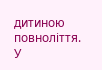дитиною повноліття.
У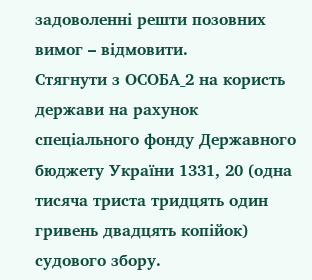задоволенні решти позовних вимог – відмовити.
Стягнути з ОСОБА_2 на користь держави на рахунок спеціального фонду Державного бюджету України 1331, 20 (одна тисяча триста тридцять один гривень двадцять копійок) судового збору.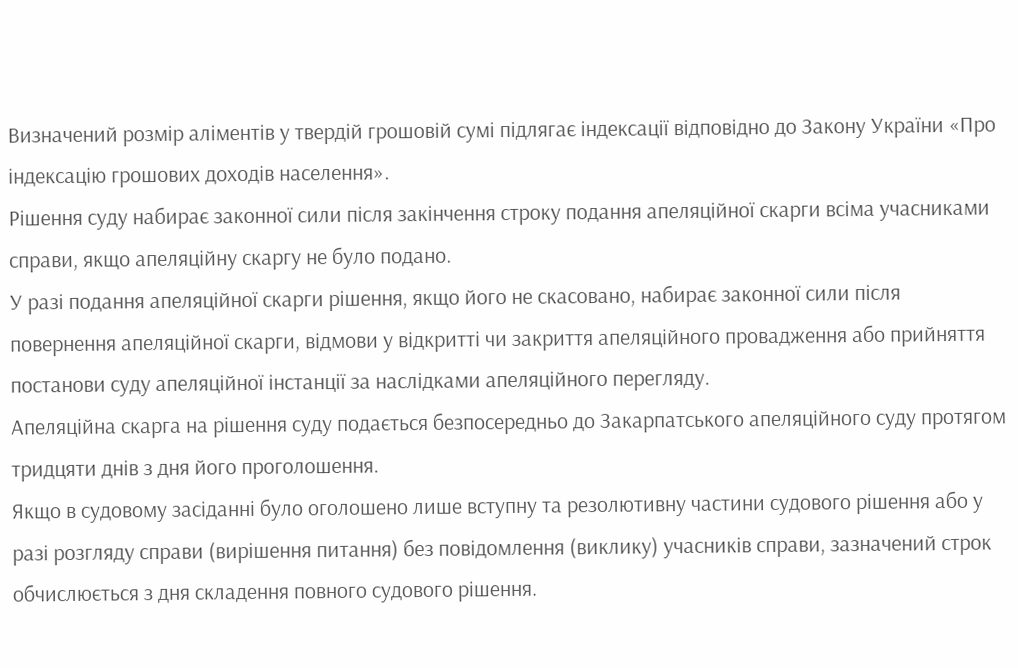Визначений розмір аліментів у твердій грошовій сумі підлягає індексації відповідно до Закону України «Про індексацію грошових доходів населення».
Рішення суду набирає законної сили після закінчення строку подання апеляційної скарги всіма учасниками справи, якщо апеляційну скаргу не було подано.
У разі подання апеляційної скарги рішення, якщо його не скасовано, набирає законної сили після повернення апеляційної скарги, відмови у відкритті чи закриття апеляційного провадження або прийняття постанови суду апеляційної інстанції за наслідками апеляційного перегляду.
Апеляційна скарга на рішення суду подається безпосередньо до Закарпатського апеляційного суду протягом тридцяти днів з дня його проголошення.
Якщо в судовому засіданні було оголошено лише вступну та резолютивну частини судового рішення або у разі розгляду справи (вирішення питання) без повідомлення (виклику) учасників справи, зазначений строк обчислюється з дня складення повного судового рішення.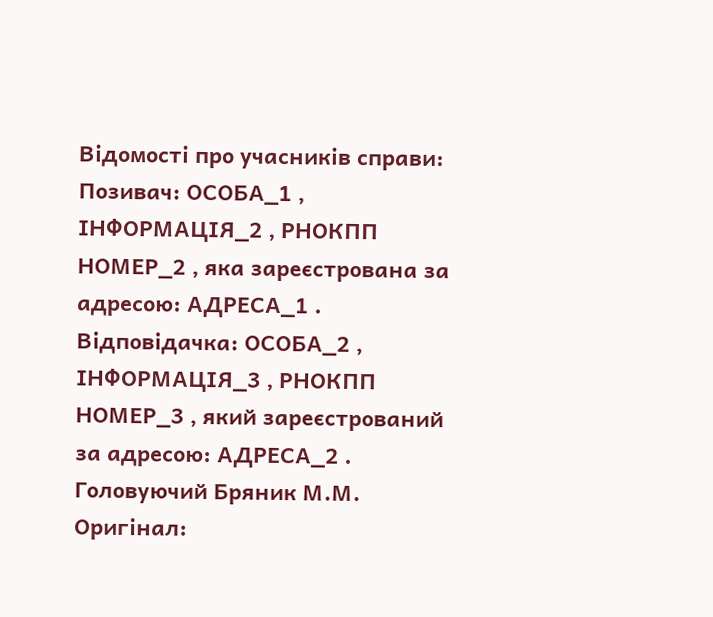Відомості про учасників справи:
Позивач: ОСОБА_1 , ІНФОРМАЦІЯ_2 , РНОКПП НОМЕР_2 , яка зареєстрована за адресою: АДРЕСА_1 .
Відповідачка: ОСОБА_2 , ІНФОРМАЦІЯ_3 , РНОКПП НОМЕР_3 , який зареєстрований за адресою: АДРЕСА_2 .
Головуючий Бряник М.М.
Оригінал: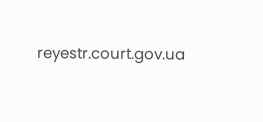reyestr.court.gov.ua